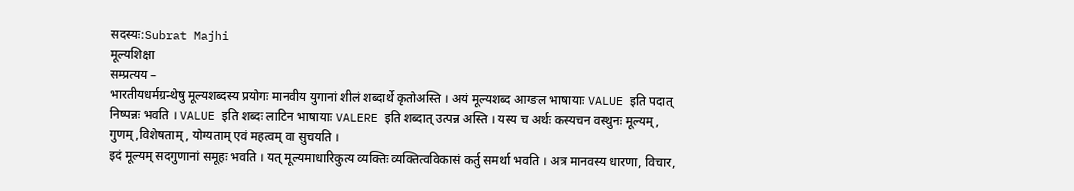सदस्यः:Subrat Majhi
मूल्यशिक्षा
सम्प्रत्यय –
भारतीयधर्मग्रन्थेषु मूल्यशब्दस्य प्रयोगः मानवीय युगानां शीलं शब्दार्थे कृतोअस्ति । अयं मूल्यशब्द आग्ङल भाषायाः VALUE इति पदात् निष्पन्नः भवति । VALUE इति शब्दः लाटिन भाषायाः VALERE इति शब्दात् उत्पन्न अस्ति । यस्य च अर्थः कस्यचन वस्थुनः मूल्यम् , गुणम् ,विशेषताम् , योग्यताम् एवं महत्वम् वा सुचयति ।
इदं मूल्यम् सदगुणानां समूहः भवति । यत् मूल्यमाधारिकुत्य व्यक्तिः व्यक्तित्वविकासं कर्तु समर्था भवति । अत्र मानवस्य धारणा, विचार,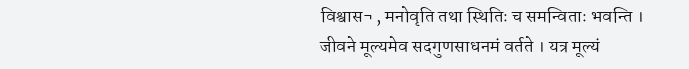विश्वास¬ , मनोवृति तथा स्थितिः च समन्विताः भवन्ति । जीवने मूल्यमेव सदगुणसाधनमं वर्तते । यत्र मूल्यं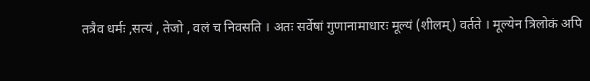तत्रैव धर्मः ,सत्यं , तेजो , वलं च निवसति । अतः सर्वेषां गुणानामाधारः मूल्यं (शीलम्) वर्तते । मूल्येन त्रिलोकं अपि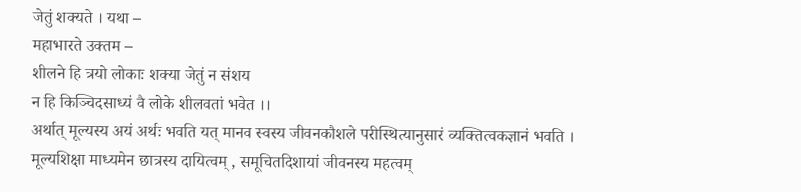जेतुं शक्यते । यथा –
महाभारते उक्तम –
शीलने हि त्रयो लोकाः शक्या जेतुं न संशय
न हि किञ्चिदसाध्यं वै लोके शीलवतां भवेत ।।
अर्थात् मूल्यस्य अयं अर्थः भवति यत् मानव स्वस्य जीवनकौशले परीस्थित्यानुसारं व्यक्तित्वकज्ञानं भवति । मूल्यशिक्षा माध्यमेन छात्रस्य दायित्वम् , समूचितदिशायां जीवनस्य महत्वम्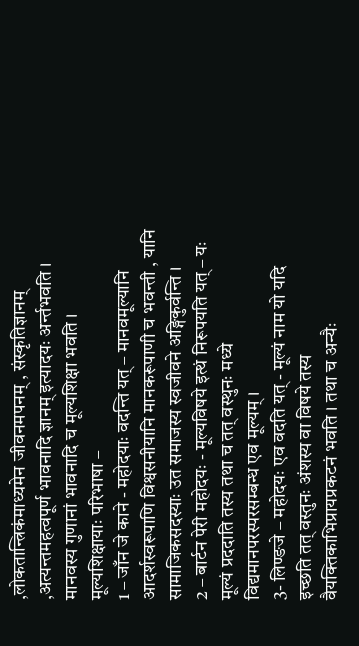,लोकतान्त्रिकंमाध्यमेन जीवनमपनम् , संस्कृतिज्ञानम् ,अत्यन्तमहत्वपूर्ण भावनादि ज्ञानम् इत्यादयः अर्न्तभवति । मानवस्य गुणानां भावनादि च मूल्यशिक्षा भवति ।
मूल्यशिक्षायाः परिभाषा –
1 – जाँन जे काने - महोदयाः वदन्ति यत् – मानवमूल्यानि आदर्शस्वरूपाणि विश्वसनीयानि मानकरूपाणी च भवन्ती , यानि सामाजिकसदस्याः उत समाजस्य स्वजीवने अङ्गिकुर्वन्ति ।
2 – बार्टन पेरी महोदयः - मूल्यविषये इत्थं निरूपयति यत् – यः मूल्यं प्रददाति तस्य तथा च तत् वस्थुनः मध्ये विद्यमानपरस्परसम्बन्ध एव मूल्यम् ।
3- लिण्ङजे – महोदयः एव वदति यत् - मूल्यं नाम यो यदि इच्छति तत् वस्तुनः अंशस्य वा विषये तस्य वैयक्तिकाभिप्रायप्रकटनं भवति । तथा च अन्यैः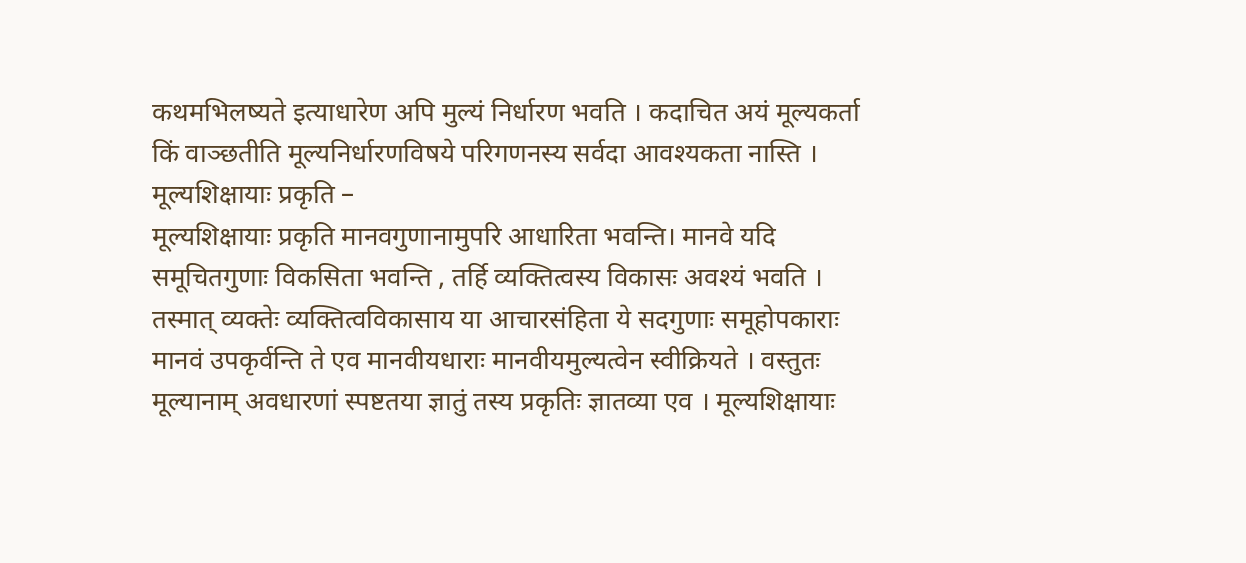कथमभिलष्यते इत्याधारेण अपि मुल्यं निर्धारण भवति । कदाचित अयं मूल्यकर्ता किं वाञ्छतीति मूल्यनिर्धारणविषये परिगणनस्य सर्वदा आवश्यकता नास्ति ।
मूल्यशिक्षायाः प्रकृति –
मूल्यशिक्षायाः प्रकृति मानवगुणानामुपरि आधारिता भवन्ति। मानवे यदि समूचितगुणाः विकसिता भवन्ति , तर्हि व्यक्तित्वस्य विकासः अवश्यं भवति । तस्मात् व्यक्तेः व्यक्तित्वविकासाय या आचारसंहिता ये सदगुणाः समूहोपकाराः मानवं उपकृर्वन्ति ते एव मानवीयधाराः मानवीयमुल्यत्वेन स्वीक्रियते । वस्तुतः मूल्यानाम् अवधारणां स्पष्टतया ज्ञातुं तस्य प्रकृतिः ज्ञातव्या एव । मूल्यशिक्षायाः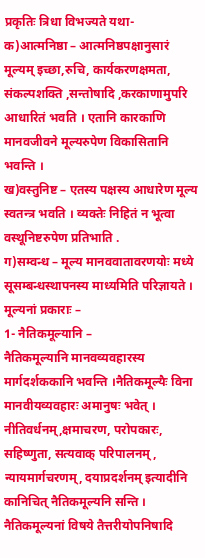प्रकृतिः त्रिधा विभज्यते यथा-
क)आत्मनिष्ठा – आत्मनिष्ठपक्षानुसारं मूल्यम् इच्छा,रुचि, कार्यकरणक्षमता, संकल्पशक्ति ,सन्तोषादि ,करकाणामुपरि आधारितं भवति । एतानि कारकाणि मानवजीवने मूल्यरुपेण विकासितानि भवन्ति ।
ख)वस्तुनिष्ट – एतस्य पक्षस्य आधारेण मूल्य स्वतन्त्र भवति । व्यक्तेः निहितं न भूत्वा वस्थूनिष्टरुपेण प्रतिभाति .
ग)सम्वन्ध – मूल्य मानववातावरणयोः मध्ये सूसम्बन्धस्थापनस्य माध्यमिति परिज्ञायते ।
मूल्यनां प्रकाराः –
1- नैतिकमूल्यानि –
नैतिकमूल्यानि मानवव्यवहारस्य मार्गदर्शककानि भवन्ति ।नैतिकमूल्यैः विना मानवीयव्यवहारः अमानुषः भवेत् । नीतिवर्धनम्,क्षमाचरण, परोपकारः, सहिष्णुता, सत्यवाक् परिपालनम् , न्यायमार्गचरणम्, दयाप्रदर्शनम् इत्यादीनि कानिचित् नैतिकमूल्यनि सन्ति ।
नैतिकमूल्यनां विषये तैत्तरीयोपनिषादि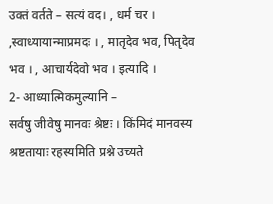उक्तं वर्तते – सत्यं वद। , धर्म चर । ,स्वाध्यायान्माप्रमदः । , मातृदेव भव, पितृदेव भव । , आचार्यदेवो भव । इत्यादि ।
2- आध्यात्मिकमुल्यानि –
सर्वषु जीवेषु मानवः श्रेष्टः । किंमिदं मानवस्य श्रष्टतायाः रहस्यमिति प्रश्ने उच्यते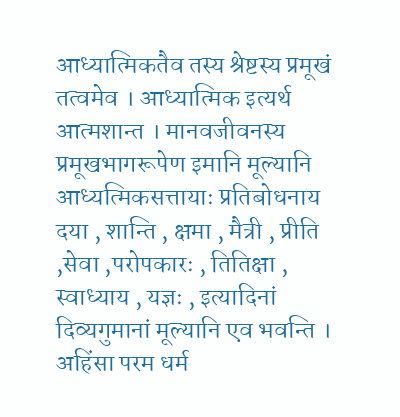आध्यात्मिकतैव तस्य श्रेष्टस्य प्रमूखं तत्वमेव । आध्यात्मिक इत्यर्थ आत्मशान्त । मानवजीवनस्य प्रमूखभागरूपेण इमानि मूल्यानि आध्यत्मिकसत्तायाः प्रतिबोधनाय दया , शान्ति , क्षमा , मैत्री , प्रीति ,सेवा ,परोपकारः , तितिक्षा , स्वाध्याय , यज्ञः , इत्यादिनां दिव्यगुमानां मूल्यानि एव भवन्ति । अहिंसा परम धर्म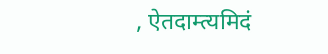, ऐतदाम्त्यमिदं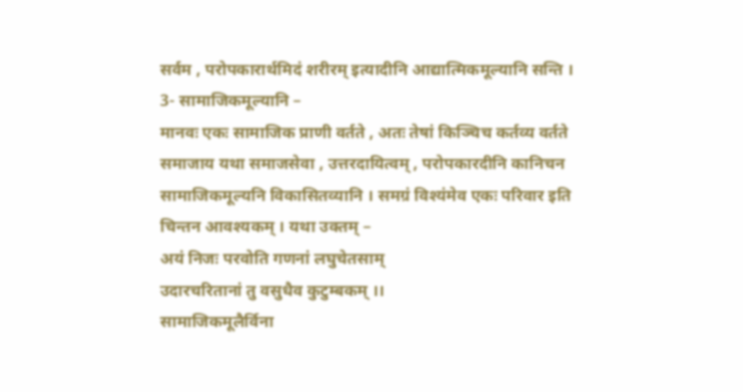सर्वम , परोपकारार्थमिदं शरीरम् इत्यादीनि आद्यात्मिकमूल्यानि सन्ति ।
3- सामाजिकमूल्यानि –
मानवः एकः सामाजिक प्राणी वर्तते , अतः तेषां किञ्चिच कर्तव्य वर्तते समाजाय यथा समाजसेवा , उत्तरदायित्वम् , परोपकारदीनि कानिचन सामाजिकमूल्यनि विकासितव्यानि । समग्रं विश्यंमेव एकः परिवार इति चिन्तन आवश्यकम् । यथा उक्तम् –
अयं निजः परवोति गणनां लघुचेतसाम्
उदारचरितानां तु वसुधैव कुटुम्बकम् ।।
सामाजिकमूलैर्विना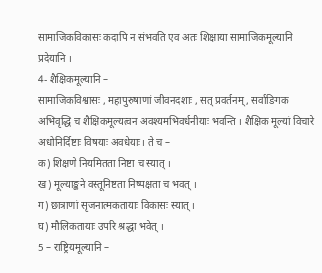सामाजिकविकासः कदापि न संभवति एव अतः शिक्षाया सामाजिकमूल्यानि प्रदेयानि ।
4- शैक्षिकमूल्यानि –
सामाजिकविश्वासः , महापुरुषाणां जीवनदशाः , सत् प्रवर्तनम् , सर्वाङिगक अभिवृद्धि च शैक्षिकमूल्यत्वन अवश्यमभिवर्धनीयाः भवन्ति । शैक्षिक मूल्यां विचारे अधोनिर्दिष्टाः विषयाः अवधेयाः। ते च –
क) शिक्षणे नियमितता निष्टा च स्यात् ।
ख) मूल्याङ्कने वस्तूनिष्टता निष्पक्षता च भवत् ।
ग) छात्राणां सृजनात्मकतायाः विकासः स्यात् ।
घ) मौलिकतायाः उपरि श्रद्धा भवेत् ।
5 – राष्ट्रियमूल्यानि –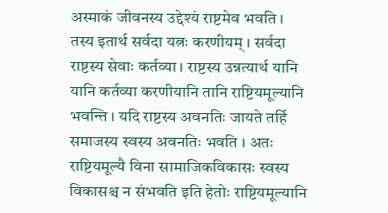अस्माकं जीवनस्य उद्देश्यं राष्टमेव भवति । तस्य इतार्थ सर्वदा यत्नः करणीयम् । सर्वदा राष्टस्य सेवाः कर्तव्या । राष्टस्य उन्नत्यार्थ यानि यानि कर्तव्या करणीयानि तानि राष्टियमूल्यानि भवन्ति । यदि राष्टस्य अवनतिः जायते तर्हि समाजस्य स्वस्य अवनतिः भवति । अतः राष्टियमूल्यै विना सामाजिकविकासः स्वस्य विकासश्च न संभवति इति हेतोः राष्टियमूल्यानि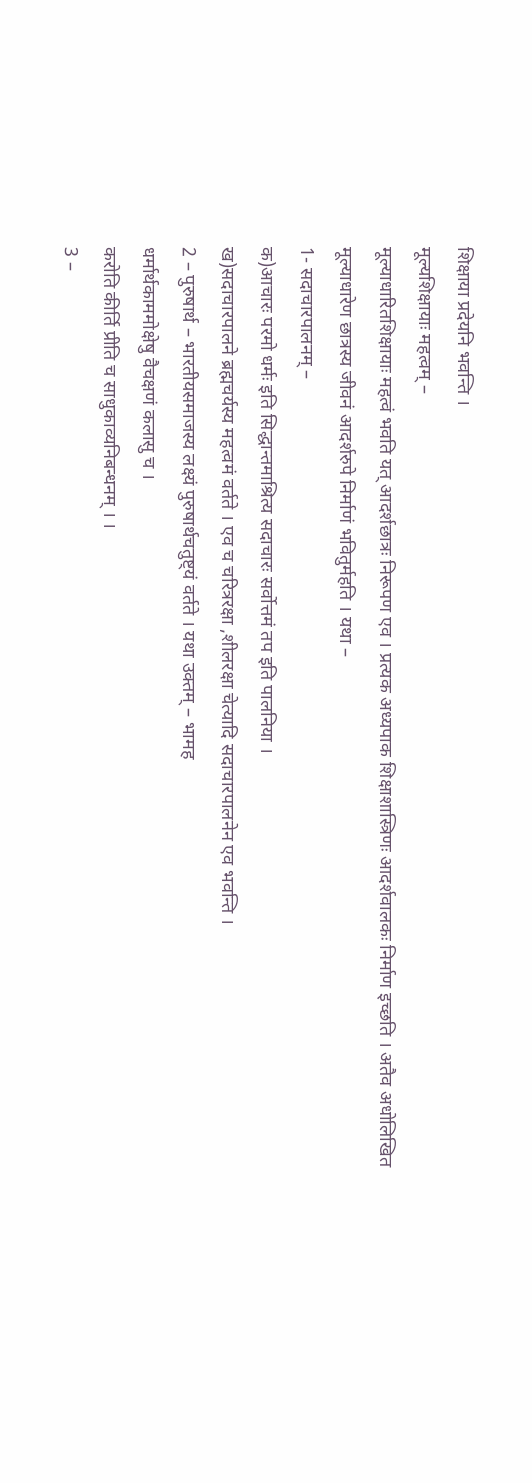शिक्षाया प्रदेयनि भवन्ति ।
मूल्यशिक्षायाः महत्वम् –
मूल्याधारितशिक्षायाः महत्वं भवति यत् आदर्शछात्रः निरूपण एव । प्रत्यक अध्यपाक शिक्षाशास्त्रिणः आदर्शवालकः निर्माण इच्छति । अतैव अधोलिखित मूल्याधारेण छात्रस्य जीवनं आदर्शरुपे निर्माणं भवितुर्महति । यथा –
1- सदाचारपालनम् –
क)आचारः परमो धर्मः इति सिद्धान्तमाश्रित्य सदाचारः सर्वोत्तमं तप इति पालनिया ।
ख)सदाचारपालने ब्रह्मचर्यस्य महत्वमं वर्तते । एव च चरित्ररक्षा ,शीलरक्षा चेत्यादि सदाचारपालनेन एव भवन्ति ।
2 – पुरुषार्थ – भारतीयसमाजस्य लक्ष्यं पुरुषार्थचतुष्ट्यं वर्तते । यथा उक्तम् – भामह
धर्मार्थकाममोक्षेषु वैचक्षणं कलासु च ।
करोति कीर्ति प्रीति च साधुकाव्यनिबन्धनम् । ।
3 –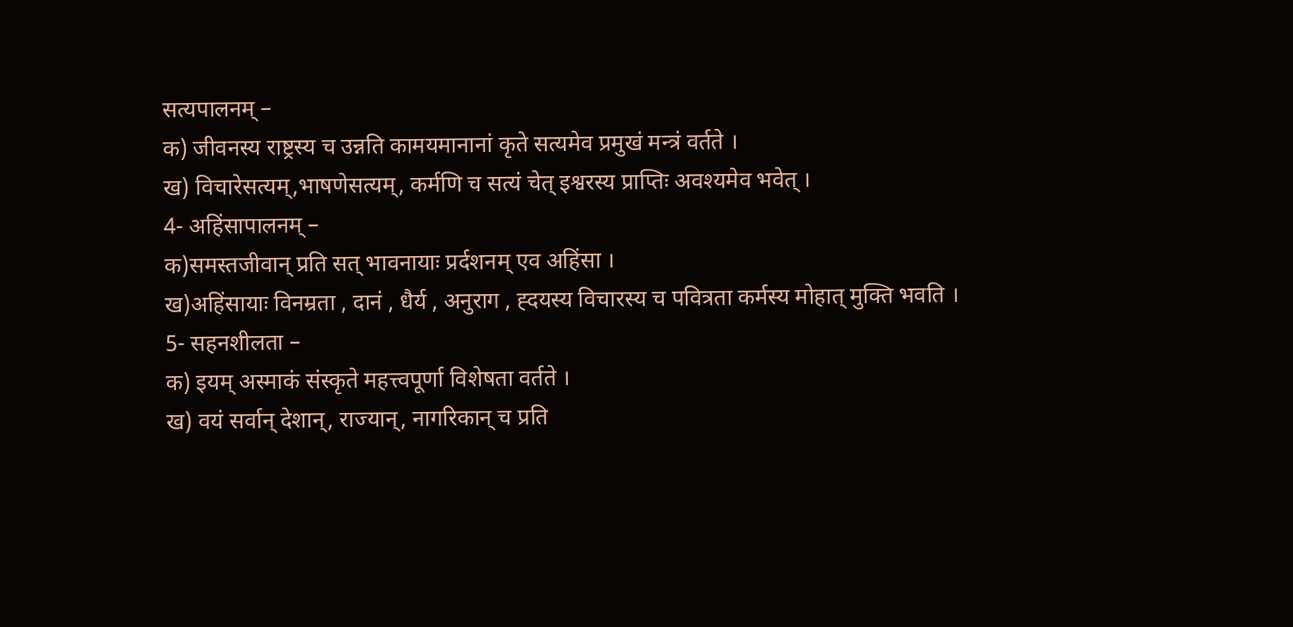सत्यपालनम् –
क) जीवनस्य राष्ट्रस्य च उन्नति कामयमानानां कृते सत्यमेव प्रमुखं मन्त्रं वर्तते ।
ख) विचारेसत्यम्,भाषणेसत्यम्, कर्मणि च सत्यं चेत् इश्वरस्य प्राप्तिः अवश्यमेव भवेत् ।
4- अहिंसापालनम् –
क)समस्तजीवान् प्रति सत् भावनायाः प्रर्दशनम् एव अहिंसा ।
ख)अहिंसायाः विनम्रता , दानं , धैर्य , अनुराग , ह्दयस्य विचारस्य च पवित्रता कर्मस्य मोहात् मुक्ति भवति ।
5- सहनशीलता –
क) इयम् अस्माकं संस्कृते महत्त्वपूर्णा विशेषता वर्तते ।
ख) वयं सर्वान् देशान्, राज्यान्, नागरिकान् च प्रति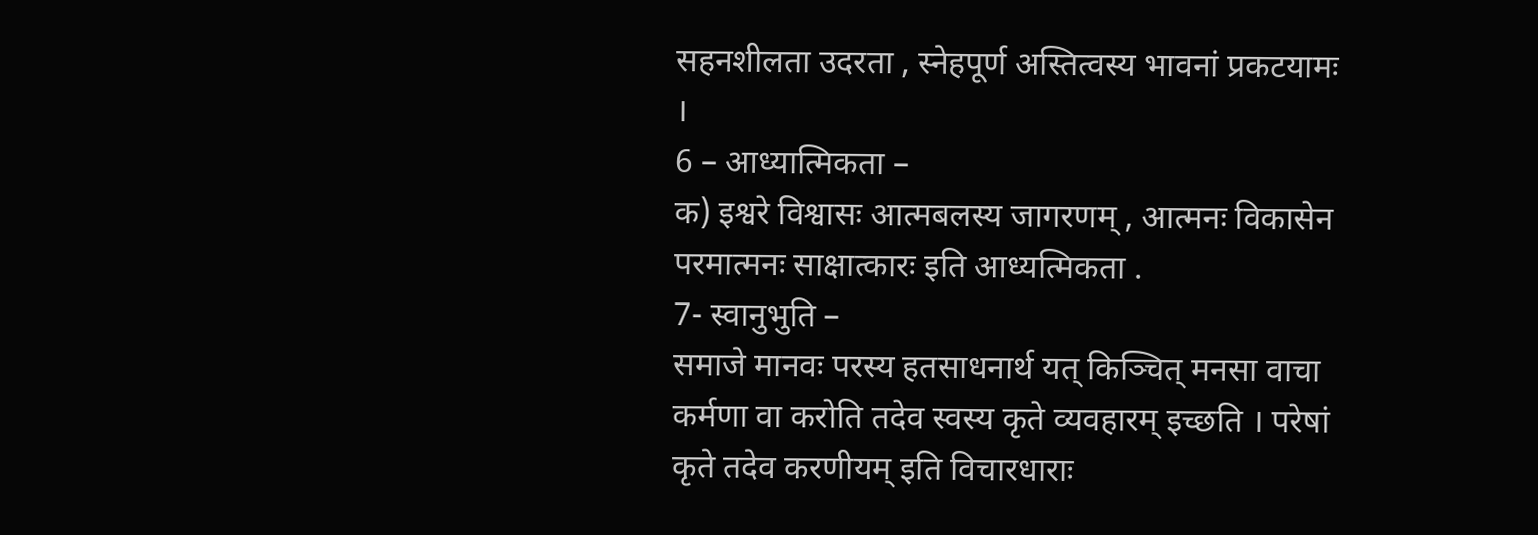सहनशीलता उदरता , स्नेहपूर्ण अस्तित्वस्य भावनां प्रकटयामः ।
6 – आध्यात्मिकता –
क) इश्वरे विश्वासः आत्मबलस्य जागरणम् , आत्मनः विकासेन परमात्मनः साक्षात्कारः इति आध्यत्मिकता .
7- स्वानुभुति –
समाजे मानवः परस्य हतसाधनार्थ यत् किञ्चित् मनसा वाचा कर्मणा वा करोति तदेव स्वस्य कृते व्यवहारम् इच्छति । परेषां कृते तदेव करणीयम् इति विचारधाराः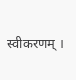स्वीकरणम् ।